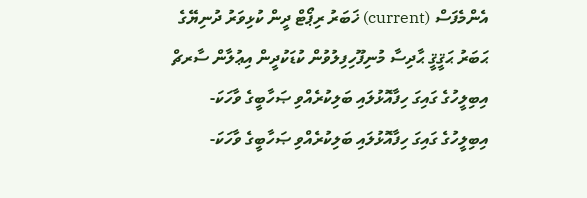އެންމެފަސް (current) ޚަބަރު ރިޕޯޓް ދީން ކުޅިވަރު ދުނިޔޭގެ ޙަބަރު ޙަޤީޤީ ޙާދިސާ މުނިފޫހިފިލުވުން ކުޑަކުދީން އިޢުލާން ސާރޗް
އިބިލީހުގެ ގައިގަ ހިފާއޮޅުލައި ބަލިކުރެއްވި ޞަހާބީގެ ވާހަކަ-
އިބިލީހުގެ ގައިގަ ހިފާއޮޅުލައި ބަލިކުރެއްވި ޞަހާބީގެ ވާހަކަ-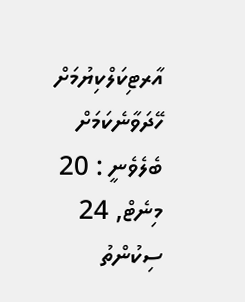އާރޓިކަލްކިޔުމަށް ހޭދަވާނެކަމަށް ބެލެވެނީ : 20 މިނެޓް, 24 ސިކުންތު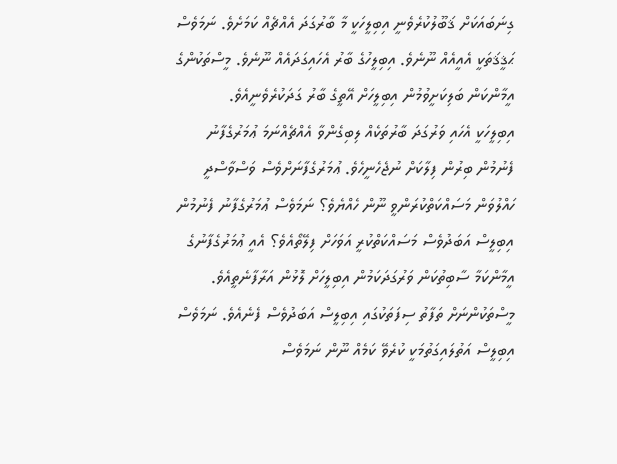ގިނަބައަކަށް ޤަބޫލުކުރެވެނީ އިބިލީހަކީ މާ ބާރުގަދަ އެއްޗެއް ކަމަށެވެ. ނަމަވެސް ޙަޤީޤަތަކީ އެއީއެއް ނޫނެވެ. އިބިލީހުގެ ބާރު އެހައިގަދައެއް ނޫނެވެ. މީސްތަކުންގެ އީމާންކަން ބަލިކަށީވުމުން އިބިލީހަށް އޭތީގެ ބާރު ގަދަކުރެވެނީއެވެ.
އިބިލީހަކީ އެހައި ވަރުގަދަ ބާރުތަކެއް ލިބިގެންވާ އެއްޗެއްނަމަ ޢުމަރުގެފާނު ފެނުމުން ބިރުން ފިލާކަށް ނުޖެހެނީހެވެ. ޢުމަރުގެފާނަށްވެސް ވަސްވާސްދީ ހައްލުވަން މަސައްކަތްކުރަންވީ ނޫން ހެއްޔެވެ؟ ނަމަވެސް ޢުމަރުގެފާނު ފެނުމުން އިބިލީސް އަބަދުވެސް މަސައްކަތްކުރީ އަވަހަށް ފިލޭތޯއެވެ؟ އެއީ ޢުމަރުގެފާނުގެ އީމާންކަމާ ސާބިތުކަން ވަރުގަދަކަމުން އިބިލީހަށް ލޮޅުން އަރާފާނެތީއެވެ.
މީސްތަކުންނަށް ތަފާތު ސިފަތަކުގައި އިބިލީސް އަބަދުވެސް ފެނެއެވެ. ނަމަވެސް އިބިލީސް އަތުލައިގަތުމަކީ ކުރެވޭ ކަމެއް ނޫން ނަމަވެސް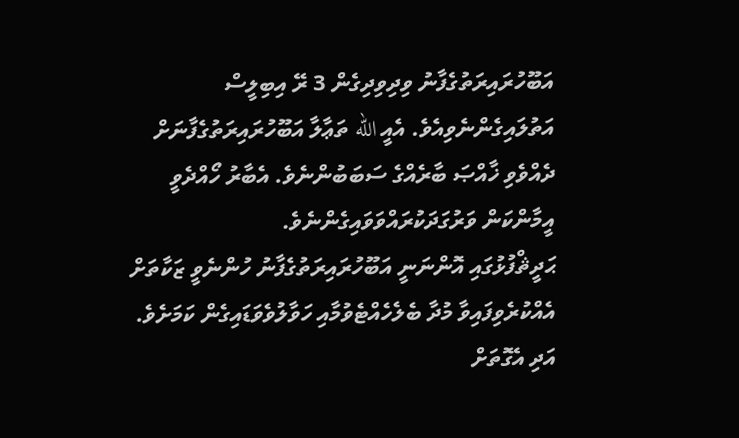އަބޫހުރައިރަތުގެފާނު ވިދިވިދިގެން 3 ރޭ އިބިލީސް އަތުލައިގެންނެވިއެވެ. އެއީ الله ތަޢާލާ އަބޫހުރައިރަތުގެފާނަށް ދެއްވެވި ޚާއްޞަ ބާރެއްގެ ސަބަބުންނެވެ. އެބާރު ހޯއްދެވީ އީމާންކަން ވަރުގަދަކުރައްވަވައިގެންނެވެ.
ޙަދީޘްފުޅުގައި އޮންނަނީ އަބޫހުރައިރަތުގެފާނު ހުންނެވީ ޒަކާތަށް އެއްކުރެވިފައިވާ މުދާ ބެލެހެއްޓެވުމާއި ހަވާލުވެވަޑައިގެން ކަމަށެވެ. އަދި އެގޮތަށް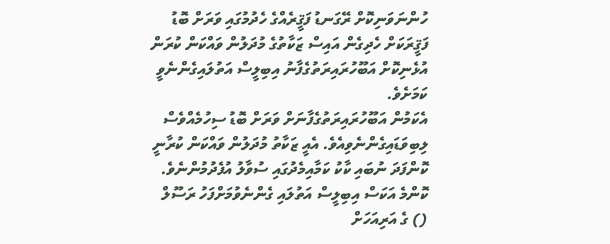ހުންނަވަނިކޮށް ރޭގަނޑު ފަޤީރެއްގެ ހެދުމުގައި ވަރަށް ބޮޑު ފަޤީރަކަށް ހެދިގެން އައިސް ޒަކާތުގެ މުދަލުން ވައްކަން ކުރަން އުޅެނިކޮށް އަބޫހުރައިރަތުގެފާނު އިބިލީސް އަތުލައިގެންނެވީ ކަމަށެވެ.
އެކަމުން އަބޫހުރައިރަތުގެފާނަށް ވަރަށް ބޮޑު ސިހުމެއްވެސް ލިބިވަޑައިގެންނެވިއެވެ. އެއީ ޒަކާތު މުދަލުން ވައްކަން ކުރާނީ ކޮންފަދަ ނުބައި ކާކު ކަމާއިމެދުގައި ސުވާލު އުފެދުމުންނެވެ.
ކޮންމެ އަކަސް އިބިލީސް އަތުލައި ގެންނެވުމަށްފަހު ރަސޫލް () ގެ އަރިއަހަށް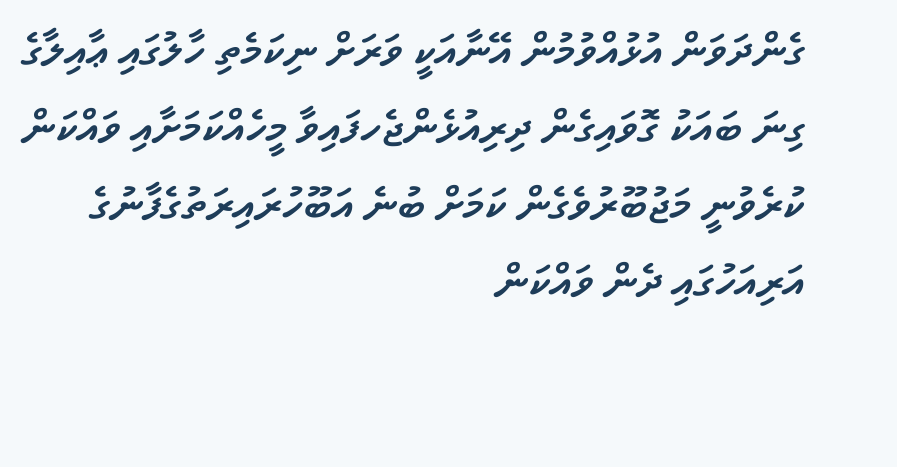ގެންދަވަން އުޅުއްވުމުން އޭނާއަކީ ވަރަށް ނިކަމެތި ހާލުގައި ޢާއިލާގެ ގިނަ ބައަކު ގޮވައިގެން ދިރިއުޅެންޖެހފައިވާ މީހެއްކަމަށާއި ވައްކަން ކުރެވުނީ މަޖުބޫރުވެގެން ކަމަށް ބުނެ އަބޫހުރައިރަތުގެފާނުގެ އަރިއަހުގައި ދެން ވައްކަން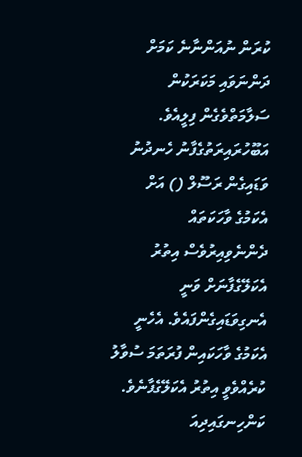ކުރަން ނުއަންނާނެ ކަމަށް ދަންނަވައި މަކަރަކުން ސަލާމަތްވެގެން ފިލީއެވެ.
އަބޫހުރައިރަތުގެފާނު ހެނދުނު ވަޑައިގެން ރަސޫލް () އަށް އެކަމުގެ ވާހަކަތައް ދެންނެވިއިރުވެސް އިތުރު އެކަލޭގެފާނަށް ވަނީ އެނގިވަޑައިގެންފައެވެ. އެހެނީ އެކަމުގެ ވާހަކައިން ފުރަތަމަ ސުވާލު ކުރެއްވެވީ އިތުރު އެކަލޭގެފާނެވެ.
ކަންހިނގައިދިއަ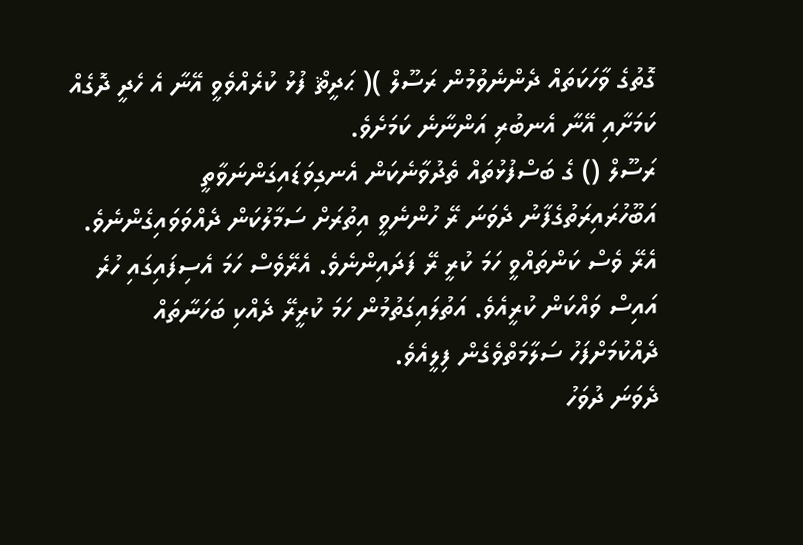ގޮތުގެ ވާހަކަތައް ދެންނެވުމުން ރަސޫލް )( ޙަދީޘް ފުޅު ކުރެއްވެވީ އޭނާ އެ ހެދީ ދޮގެއް ކަމަށާއި އޭނާ އެނބުރި އަންނާނެ ކަމަށެވެ.
ރަސޫލް () ގެ ބަސްފުޅުތައް ތެދުވާނެކަން އެނގިވަޑައިގަންނަވާތީ  އަބޫހުރައިރަތުގެފާނު ދެވަނަ ރޭ ހުންނެވީ އިތުރަށް ސަމާލުކަން ދެއްވަވައިގެންނެވެ. އެރޭ ވެސް ކަންތައްވީ ހަމަ ކުރީ ރޭ ފަދައިންނެވެ. އެރޭވެސް ހަމަ އެސިފައިގައި ހުރެ އައިސް ވައްކަން ކުރީއެވެ. އަތުލައިގަތުމުން ހަމަ ކުރީރޭ ދެއްކި ބަހަނާތައް ދެއްކުމަށްފަހު ސަލާމަތްވެގެން ފިލީއެވެ.
ދެވަނަ ދުވަހު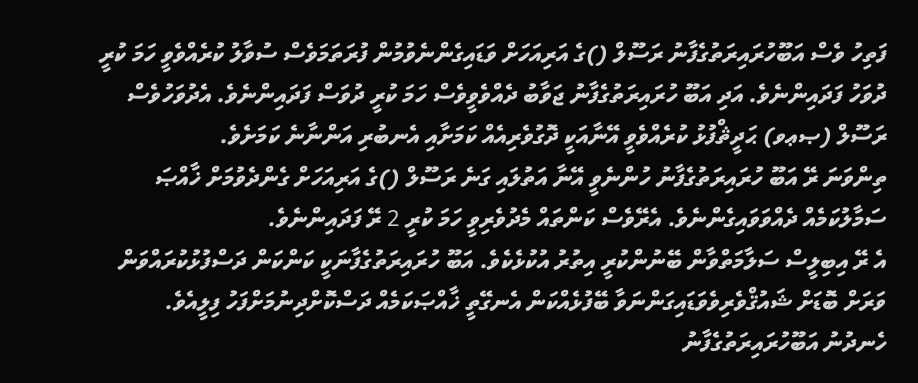ފަތިހު ވެސް އަބޫހުރައިރަތުގެފާނު ރަސޫލް ()ގެ އަރިއަހަށް ވަޑައިގެންނެވުމުން ފުރަތަމަވެސް ސުވާލު ކުރެއްވެވީ ހަމަ ކުރީ ދުވަހު ފަދައިންނެވެ. އަދި އަބޫ ހުރައިރަތުގެފާނު ޖަވާބު ދެއްވެވީވެސް ހަމަ ކުރީ ދުވަސް ފަދައިންނެވެ. އެދުވަހުވެސް ރަސޫލް (ޞޢވ) ޙަދީޘްފުޅު ކުރެއްވެވީ އޭނާއަކީ ދޮގުވެރިއެއް ކަމަށާއި އެނބުރި އަންނާނެ ކަމަށެވެ.
ތިންވަނަ ރޭ އަބޫ ހުރައިރަތުގެފާނު ހުންނެވީ އޭނާ އަތުލައި ގަނެ ރަސޫލް ()ގެ އަރިއަހަށް ގެންދެވުމަށް ޚާއްޞަ ސަމާލުކަމެއް ދެއްވަވައިގެންނެވެ. އެރޭވެސް ކަންތައް މެދުވެރިވީ ހަމަ ކުރީ 2 ރޭ ފަދައިންނެވެ.
އެ ރޭ އިބިލީސް ސަލާމަތްވާން ބޭނުންކުރީ އިތުރު އުކުޅެކެވެ. އަބޫ ހުރައިރަތުގެފާނަކީ ކަންކަން ދަސްފުޅުކުރައްވަން ވަރަށް ބޮޑަށް ޝައުޤްވެރިވެވަޑައިގަންނަވާ ބޭފުޅެއްކަން އެނގޭތީ ޚާއްޞަކަމެއް ދަސްކޮށްދިނުމަށްފަހު ފިލީއެވެ.
ހެނދުނު އަބޫހުރައިރަތުގެފާނު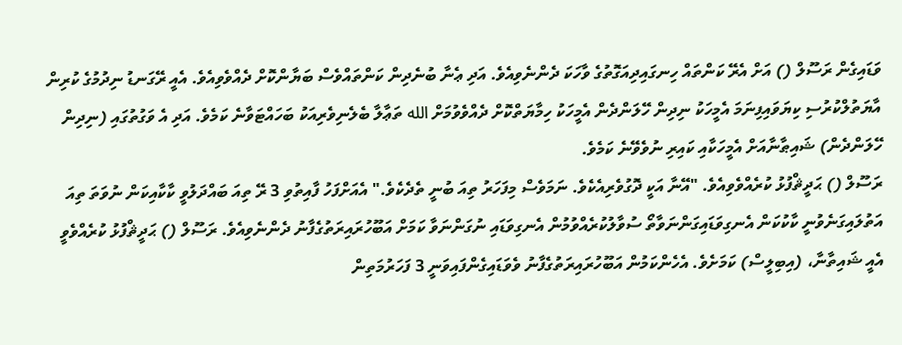ވަޑައިގެން ރަސޫލް () އަށް އެރޭ ކަންތައް ހިނގައިދިއަގޮތުގެ ވާހަކަ ދެންނެވިއެވެ. އަދި ޢެނާ ބުނެދިން ކަންތައްވެސް ބަޔާންކޮށް ދެއްވެވިއެވެ. އެއީ ރޭގަނޑު ނިދުމުގެ ކުރިން އާޔަތުލްކުރުސި ކިޔަވައިފިނަމަ އެމީހަކު ނިދިން ހޭލަންދެން އެމީހަކު ހިމާޔަތްކޮށް ދެއްވެވުމަށް الله ތަޢާލާ ބެލެނިވެރިއަކު ބަހައްޓަވާނެ ކަމެވެ. އަދި އެ ވަގުތުގައި (ނިދިން ހޭލަންދެން) ޝައިޠާނާއަށް އެމީހަކާއި ކައިރި ނުވެވޭނެ ކަމެވެ.
ރަސޫލް () ޙަދީޘްފުޅު ކުރެއްވެވިއެވެ. "އޭނާ އަކީ ދޮގުވެރިއެކެވެ. ނަމަވެސް މިފަހަރު ތިއަ ބުނީ ތެދެކެވެ." އެއަށްފަހު ފާއިތުވި 3 ރޭ ތިއަ ބައްދަލުވީ ކާކާއިކަން ނުވަތަ ތިއަ އަތުލައިގަނެވުނީ ކާކުކަން އެނގިވަޑައިގަންނަވާތޯ ސުވާލުކުރެއްވުމުން އެނގިވަޑައި ނުގަންނަވާ ކަމަށް އަބޫހުރައިރަތުގެފާނު ދެންނެވިއެވެ. ރަސޫލް () ޙަދީޘްފުޅު ކުރެއްވެވީ އެއީ ޝައިތާނާ، (އިބިލީސް) ކަމަށެވެ. އެހެންކަމުން އަބޫހުރައިރަތުގެފާނު ވެވަޑައިގެންފައިވަނީ 3 ފަހަރުމަތިން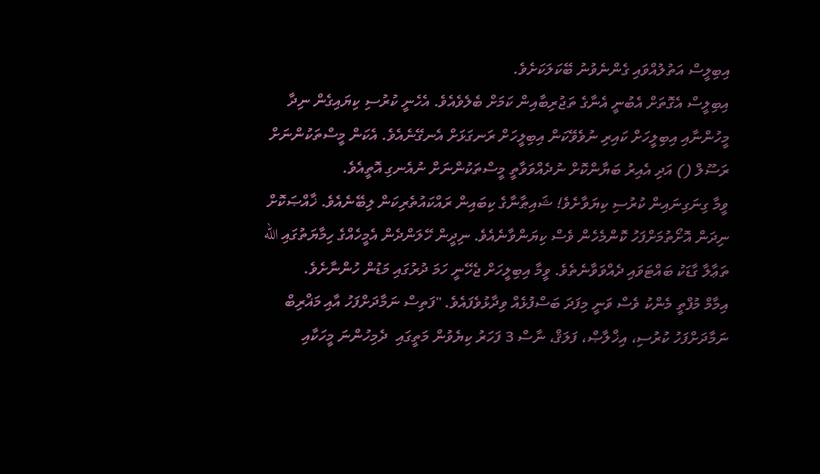އިބިލީސް އަތުލުއްވައި ގެންނެވުނު ބޭކަލަކަށެވެ.
އިބިލީސް އެގޮތަށް އެބުނީ އެނާގެ ތަޖުރިބާއިން ކަމަށް ބެލެވެއެވެ. އެހެނީ ކުރުސި ކިޔައިގެން ނިދާ މީހުންނާއި އިބިލީހަށް ކައިރި ނުވެވޭކަން އިބިލީހަށް ރަނގަޅަށް އެނގޭނެއެވެ. އެކަން މީސްތަކުންނަށް ރަސޫލް () އަދި އެއިރު ބަޔާންކޮށް ނުދެއްވަވާތީ މީސްތަކުންނަށް ނުއެނގި އޮތީއެވެ.
ވީމާ ގިނަގިނައިން ކުރުސި ކިޔަވާށެވެ! ޝައިޠާނާގެ ކިބައިން ރައްކައުތެރިކަން ލިބޭނެއެވެ. ޚާއްޞަކޮށް ނިދަން އޮށޯތުމަށްފަހު ކޮންމެހެން ވެސް ކިޔަންވާނެއެވެ. ނިދީން ހޭލަންދެން އެމީހެއްގެ ހިމާޔަތުގައި الله ތަޢާލާ ގާޑަކު ބައްޓަވައި ދެއްވަވާނެތެވެ. ވީމާ އިބިލީހަށް ޖެހޭނީ ހަމަ ދުރުގައި މަޑުން ހުންނާށެވެ.
އިމާމް މުފްތީ މެންކު ވެސް ވަނީ މިފަދަ ބަސްފުޅެއް ވިދާޅުވެފައެވެ. "ފަތިސް ނަމާދަށްފަހު އާއި މަޣްރިބް ނަމާދަށްފަހު ކުރުސި، އިޚްލާޞް، ފަލަޤް، ނާސް 3 ފަހަރު ކިޔެވުން މަތީގައި  ދެމިހުންނަ މީހަކާއި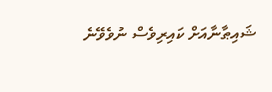ޝައިޠާނާއަށް ކައިރިވެސް ނުވެވޭނެ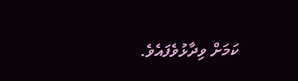ކަމަށް ވިދާޅުވެފައެވެ.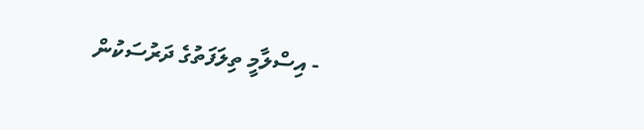- އިސްލާމީ ތިލަފަތުގެ ދަރުސަކުން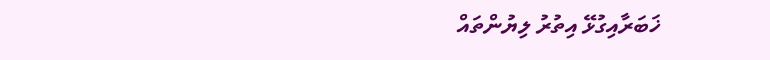ޚަބަރާއިގުޅޭ އިތުރު ލިޔުންތައް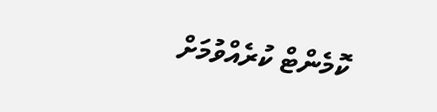ކޮމެންޓް ކުރެއްވުމަށް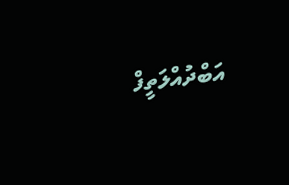އަބްދުއްލަތީފް